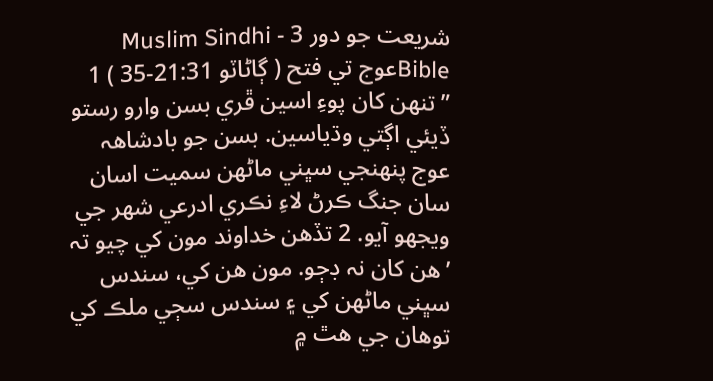شريعت جو دور 3 - Muslim Sindhi Bibleعوج تي فتح ( ڳاڻاٽو 21:31-35 ) 1 ”تنهن کان پوءِ اسين ڦري بسن وارو رستو ڏيئي اڳتي وڌياسين. بسن جو بادشاهہ عوج پنهنجي سڀني ماڻهن سميت اسان سان جنگ ڪرڻ لاءِ نڪري ادرعي شهر جي ويجھو آيو. 2 تڏهن خداوند مون کي چيو تہ ’هن کان نہ ڊڄو. مون هن کي، سندس سڀني ماڻهن کي ۽ سندس سڄي ملڪ کي توهان جي هٿ ۾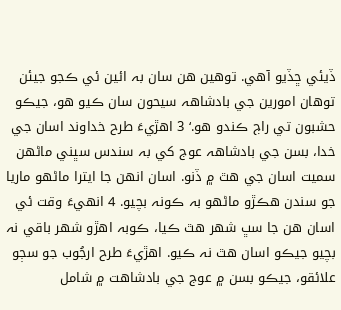ڏيئي ڇڏيو آهي. توهين هن سان بہ ائين ئي ڪجو جيئن توهان امورين جي بادشاهہ سيحون سان ڪيو هو، جيڪو حشبون تي راڄ ڪندو هو.‘ 3 اهڙيءَ طرح خداوند اسان جي خدا، بسن جي بادشاهہ عوج کي بہ سندس سڀني ماڻهن سميت اسان جي هٿ ۾ ڏنو. اسان انهن جا ايترا ماڻهو ماريا جو سندن هڪڙو ماڻهو بہ ڪونہ بچيو. 4 انهيءَ وقت ئي اسان هن جا سڀ شهر هٿ ڪيا، ڪوبہ اهڙو شهر باقي نہ بچيو جيڪو اسان هٿ نہ ڪيو. اهڙيءَ طرح ارجُوب جو سڄو علائقو، جيڪو بسن ۾ عوج جي بادشاهت ۾ شامل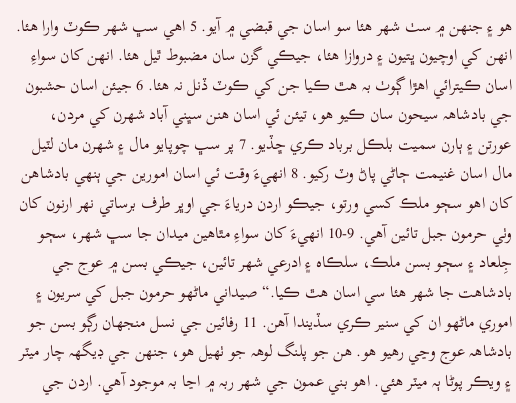هو ۽ جنهن ۾ سٺ شهر هئا سو اسان جي قبضي ۾ آيو. 5 اهي سڀ شهر ڪوٽ وارا هئا. انهن کي اوچيون ڀتيون ۽ دروازا هئا، جيڪي گزن سان مضبوط ٿيل هئا. انهن کان سواءِ اسان ڪيترائي اهڙا ڳوٺ بہ هٿ ڪيا جن کي ڪوٽ ڏنل نہ هئا. 6 جيئن اسان حشبون جي بادشاهہ سيحون سان ڪيو هو، تيئن ئي اسان هنن سڀني آباد شهرن کي مردن، عورتن ۽ ٻارن سميت بلڪل برباد ڪري ڇڏيو. 7 پر سڀ چوپايو مال ۽ شهرن مان لٽيل مال اسان غنيمت ڄاڻي پاڻ وٽ رکيو. 8 انهيءَ وقت ئي اسان امورين جي ٻنهي بادشاهن کان اهو سڄو ملڪ کسي ورتو، جيڪو اردن درياءَ جي اوڀر طرف برساتي نهر ارنون کان وٺي حرمون جبل تائين آهي. 9-10 انهيءَ کان سواءِ مٿاهين ميدان جا سڀ شهر، سڄو جِلعاد ۽ سڄو بسن ملڪ، سلڪاہ ۽ ادرعي شهر تائين، جيڪي بسن ۾ عوج جي بادشاهت جا شهر هئا سي اسان هٿ ڪيا.“ صيداني ماڻهو حرمون جبل کي سريون ۽ اموري ماڻهو ان کي سنير ڪري سڏيندا آهن. 11 رفائين جي نسل منجھان رڳو بسن جو بادشاهہ عوج وڃي رهيو هو. هن جو پلنگ لوهہ جو ٺهيل هو، جنهن جي ڊيگھہ چار ميٽر ۽ ويڪر پوڻا ٻہ ميٽر هئي. اهو بني عمون جي شهر ربہ ۾ اڃا بہ موجود آهي. اردن جي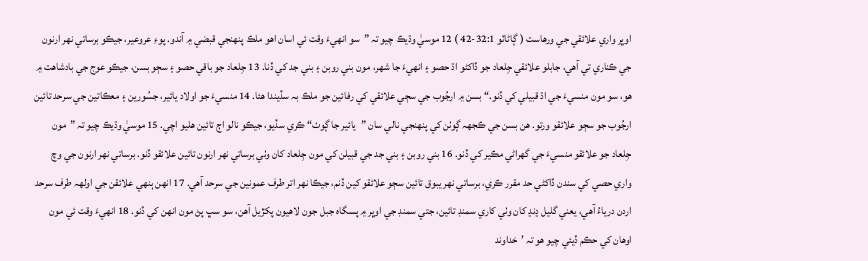اوڀر واري علائقي جي ورهاست ( ڳاڻاٽو 32:1-42 ) 12 موسيٰ وڌيڪ چيو تہ ”سو انهيءَ وقت ئي اسان اهو ملڪ پنهنجي قبضي ۾ آندو. پوءِ عروعير، جيڪو برساتي نهر ارنون جي ڪناري تي آهي، جابلو علائقي جِلعاد جو ڏاکڻو اڌ حصو ۽ انهيءَ جا شهر، مون بني روبن ۽ بني جد کي ڏنا. 13 جِلعاد جو باقي حصو ۽ سڄو بسن، جيڪو عوج جي بادشاهت ۾ هو، سو مون منسيءَ جي اڌ قبيلي کي ڏنو.“ بسن ۾ ارجُوب جي سڄي علائقي کي رفائين جو ملڪ بہ سڏيندا هئا. 14 منسيءَ جو اولاد يائير، جسُورين ۽ معڪاتين جي سرحد تائين ارجُوب جو سڄو علائقو ورتو. هن بسن جي ڪجھہ ڳوٺن کي پنهنجي نالي سان ”يائير جا ڳوٺ“ ڪري سڏيو، جيڪو نالو اڄ تائين هليو اچي. 15 موسيٰ وڌيڪ چيو تہ ”مون جِلعاد جو علائقو منسيءَ جي گھراڻي مڪير کي ڏنو. 16 بني روبن ۽ بني جد جي قبيلن کي مون جِلعاد کان وٺي برساتي نهر ارنون تائين علائقو ڏنو. برساتي نهر ارنون جي وچ واري حصي کي سندن ڏاکڻي حد مقرر ڪري، برساتي نهر يبوق تائين سڄو علائقو کين ڏنم، جيڪا نهر اتر طرف عمونين جي سرحد آهي. 17 انهن ٻنهي علائقن جي اولهہ طرف سرحد اردن درياءُ آهي، يعني گليل ڍنڍ کان وٺي کاري سمنڊ تائين، جتي سمنڊ جي اوڀر ۾ پسگاہ جبل جون لاهيون پکڙيل آهن، سو سڀ پڻ مون انهن کي ڏنو. 18 انهيءَ وقت ئي مون اوهان کي حڪم ڏيئي چيو هو تہ ’خداوند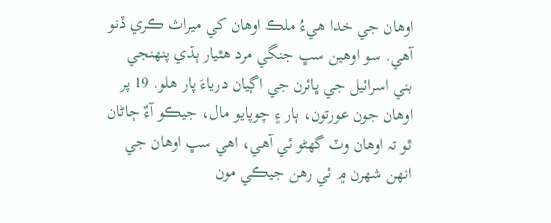اوهان جي خدا هيءُ ملڪ اوهان کي ميراث ڪري ڏنو آهي. سو اوهين سڀ جنگي مرد هٿيار ٻڌي پنهنجي بني اسرائيل جي ڀائرن جي اڳيان درياءَ پار هلو. 19 پر اوهان جون عورتون، ٻار ۽ چوپايو مال، جيڪو آءٌ ڄاڻان ٿو تہ اوهان وٽ گھڻو ئي آهي، اهي سڀ اوهان جي انهن شهرن ۾ ئي رهن جيڪي مون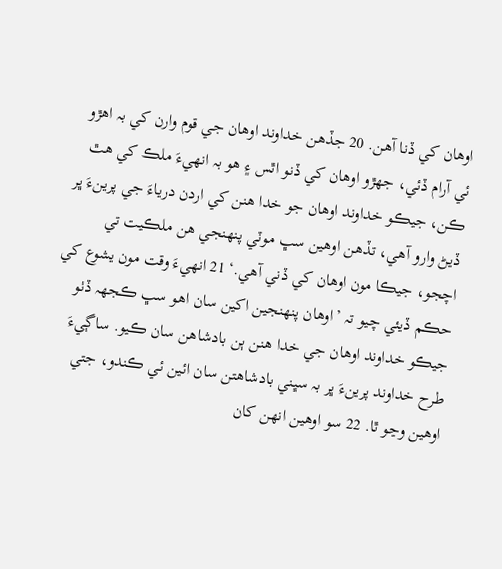اوهان کي ڏنا آهن. 20 جڏهن خداوند اوهان جي قوم وارن کي بہ اهڙو ئي آرام ڏئي، جهڙو اوهان کي ڏنو اٿس ۽ هو بہ انهيءَ ملڪ کي هٿ ڪن، جيڪو خداوند اوهان جو خدا هنن کي اردن درياءَ جي پرينءَ ڀر ڏيڻ وارو آهي، تڏهن اوهين سڀ موٽي پنهنجي هن ملڪيت تي اچجو، جيڪا مون اوهان کي ڏني آهي.‘ 21 انهيءَ وقت مون يشوع کي حڪم ڏيئي چيو تہ ’اوهان پنهنجين اکين سان اهو سڀ ڪجھہ ڏٺو جيڪو خداوند اوهان جي خدا هنن ٻن بادشاهن سان ڪيو. ساڳيءَ طرح خداوند پرينءَ ڀر بہ سڀني بادشاهتن سان ائين ئي ڪندو، جتي اوهين وڃو ٿا. 22 سو اوهين انهن کان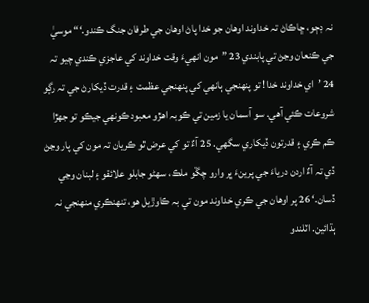نہ ڊڄو، ڇاڪاڻ تہ خداوند اوهان جو خدا پاڻ اوهان جي طرفان جنگ ڪندو.‘“ موسيٰ جي ڪنعان وڃڻ تي پابندي 23 ”مون انهيءَ وقت خداوند کي عاجزي ڪندي چيو تہ 24 ’اي خداوند خدا! تو پنهنجي ٻانهي کي پنهنجي عظمت ۽ قدرت ڏيکارڻ جي تہ رڳو شروعات ڪئي آهي. سو آسمان يا زمين تي ڪوبہ اهڙو معبود ڪونهي جيڪو تو جهڙا ڪم ڪري ۽ قدرتون ڏيکاري سگھي. 25 آءٌ تو کي عرض ٿو ڪريان تہ مون کي پار وڃڻ ڏي تہ آءٌ اردن درياءَ جي پرينءَ ڀر وارو چڱو ملڪ، سهڻو جابلو علائقو ۽ لبنان وڃي ڏسان.‘ 26 پر اوهان جي ڪري خداوند مون تي بہ ڪاوڙيل هو، تنهنڪري منهنجي نہ ٻڌائين. اٽلندو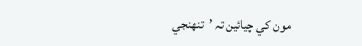مون کي چيائين تہ ’تنهنجي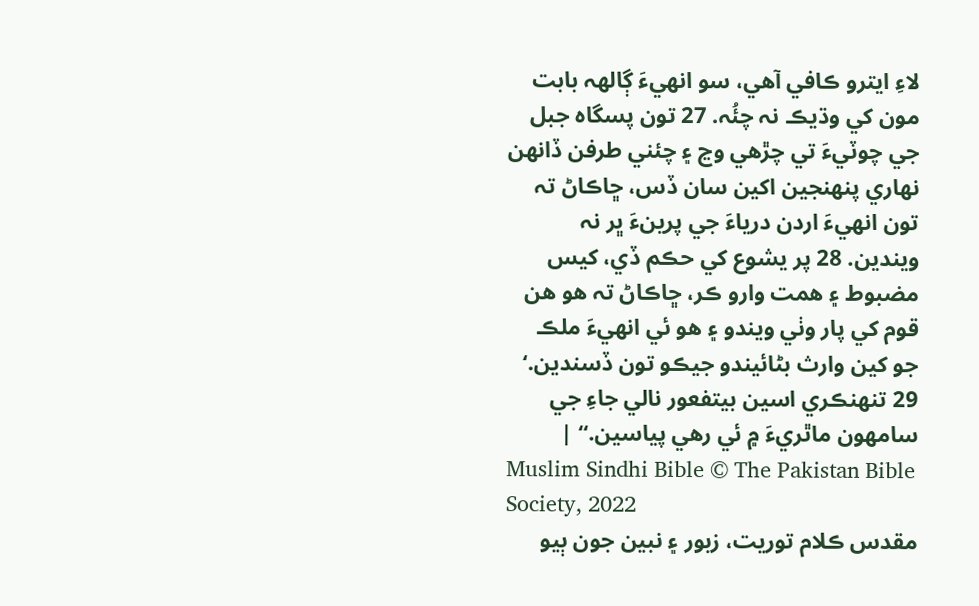لاءِ ايترو ڪافي آهي، سو انهيءَ ڳالهہ بابت مون کي وڌيڪ نہ چئُہ. 27 تون پسگاہ جبل جي چوٽيءَ تي چڙهي وڃ ۽ چئني طرفن ڏانهن نهاري پنهنجين اکين سان ڏس، ڇاڪاڻ تہ تون انهيءَ اردن درياءَ جي پرينءَ ڀر نہ ويندين. 28 پر يشوع کي حڪم ڏي، کيس مضبوط ۽ همت وارو ڪر، ڇاڪاڻ تہ هو هن قوم کي پار وٺي ويندو ۽ هو ئي انهيءَ ملڪ جو کين وارث بڻائيندو جيڪو تون ڏسندين.‘ 29 تنهنڪري اسين بيتفعور نالي جاءِ جي سامهون ماٿريءَ ۾ ئي رهي پياسين.“ |
Muslim Sindhi Bible © The Pakistan Bible Society, 2022
مقدس ڪلام توريت، زبور ۽ نبين جون ٻيو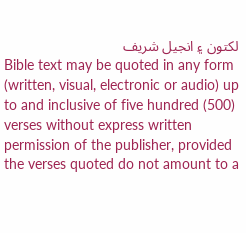لکتون ۽ انجيل شريف
Bible text may be quoted in any form (written, visual, electronic or audio) up to and inclusive of five hundred (500) verses without express written permission of the publisher, provided the verses quoted do not amount to a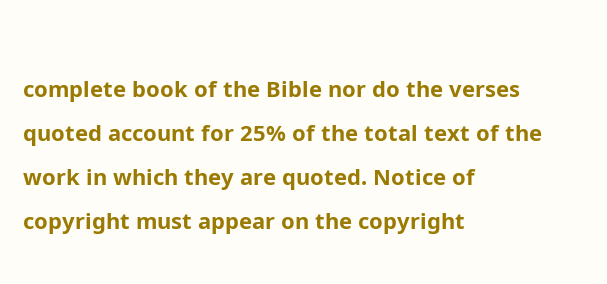complete book of the Bible nor do the verses quoted account for 25% of the total text of the work in which they are quoted. Notice of copyright must appear on the copyright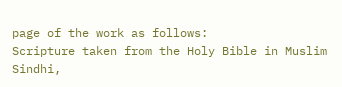page of the work as follows:
Scripture taken from the Holy Bible in Muslim Sindhi,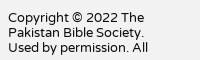Copyright © 2022 The Pakistan Bible Society.
Used by permission. All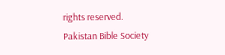rights reserved.
Pakistan Bible Society